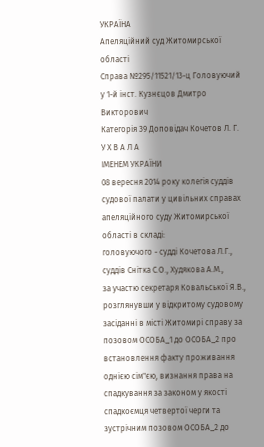УКРАЇНА
Апеляційний суд Житомирської області
Справа №295/11521/13-ц Головуючий у 1-й інст. Кузнєцов Дмитро Викторович
Категорія 39 Доповідач Кочетов Л. Г.
У Х В А Л А
ІМЕНЕМ УКРАЇНИ
08 вересня 2014 року колегія суддів судової палати у цивільних справах апеляційного суду Житомирської області в складі:
головуючого - судді Кочетова Л.Г.,
суддів Снітка С.О., Худякова А.М.,
за участю секретаря Ковальської Я.В.,
розглянувши у відкритому судовому засіданні в місті Житомирі справу за позовом ОСОБА_1 до ОСОБА_2 про встановлення факту проживання однією сім"єю, визнання права на спадкування за законом у якості спадкоємця четвертої черги та зустрічним позовом ОСОБА_2 до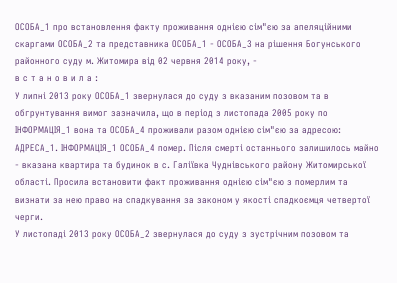ОСОБА_1 про встановлення факту проживання однією сім"єю за апеляційними скаргами ОСОБА_2 та представника ОСОБА_1 - ОСОБА_3 на рішення Богунського районного суду м. Житомира від 02 червня 2014 року, -
в с т а н о в и л а :
У липні 2013 року ОСОБА_1 звернулася до суду з вказаним позовом та в обгрунтування вимог зазначила, що в період з листопада 2005 року по ІНФОРМАЦІЯ_1 вона та ОСОБА_4 проживали разом однією сім"єю за адресою: АДРЕСА_1. ІНФОРМАЦІЯ_1 ОСОБА_4 помер. Після смерті останнього залишилось майно - вказана квартира та будинок в с. Галіївка Чуднівського району Житомирської області. Просила встановити факт проживання однією сім"єю з померлим та визнати за нею право на спадкування за законом у якості спадкоємця четвертої черги.
У листопаді 2013 року ОСОБА_2 звернулася до суду з зустрічним позовом та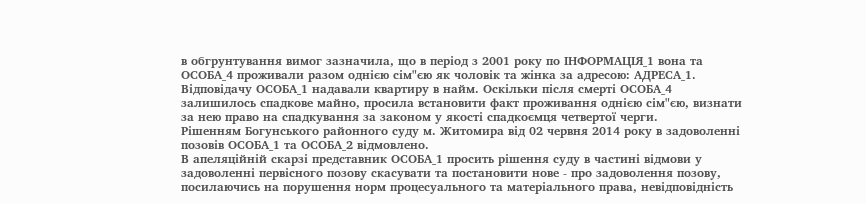в обгрунтування вимог зазначила, що в період з 2001 року по ІНФОРМАЦІЯ_1 вона та ОСОБА_4 проживали разом однією сім"єю як чоловік та жінка за адресою: АДРЕСА_1. Відповідачу ОСОБА_1 надавали квартиру в найм. Оскільки після смерті ОСОБА_4 залишилось спадкове майно, просила встановити факт проживання однією сім"єю, визнати за нею право на спадкування за законом у якості спадкоємця четвертої черги.
Рішенням Богунського районного суду м. Житомира від 02 червня 2014 року в задоволенні позовів ОСОБА_1 та ОСОБА_2 відмовлено.
В апеляційній скарзі представник ОСОБА_1 просить рішення суду в частині відмови у задоволенні первісного позову скасувати та постановити нове - про задоволення позову, посилаючись на порушення норм процесуального та матеріального права, невідповідність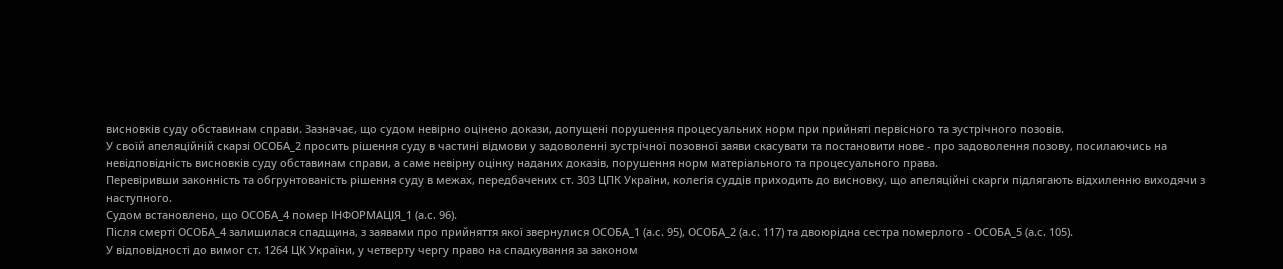висновків суду обставинам справи. Зазначає, що судом невірно оцінено докази, допущені порушення процесуальних норм при прийняті первісного та зустрічного позовів.
У своїй апеляційній скарзі ОСОБА_2 просить рішення суду в частині відмови у задоволенні зустрічної позовної заяви скасувати та постановити нове - про задоволення позову, посилаючись на невідповідність висновків суду обставинам справи, а саме невірну оцінку наданих доказів, порушення норм матеріального та процесуального права.
Перевіривши законність та обгрунтованість рішення суду в межах, передбачених ст. 303 ЦПК України, колегія суддів приходить до висновку, що апеляційні скарги підлягають відхиленню виходячи з наступного.
Судом встановлено, що ОСОБА_4 помер ІНФОРМАЦІЯ_1 (а.с. 96).
Після смерті ОСОБА_4 залишилася спадщина, з заявами про прийняття якої звернулися ОСОБА_1 (а.с. 95), ОСОБА_2 (а.с. 117) та двоюрідна сестра померлого - ОСОБА_5 (а.с. 105).
У відповідності до вимог ст. 1264 ЦК України, у четверту чергу право на спадкування за законом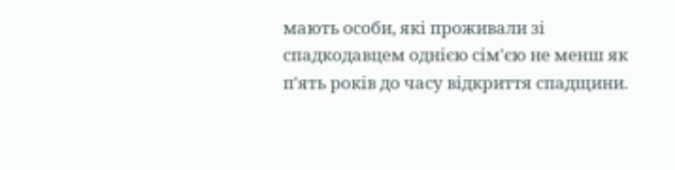мають особи, які проживали зі спадкодавцем однією сім'єю не менш як п'ять років до часу відкриття спадщини.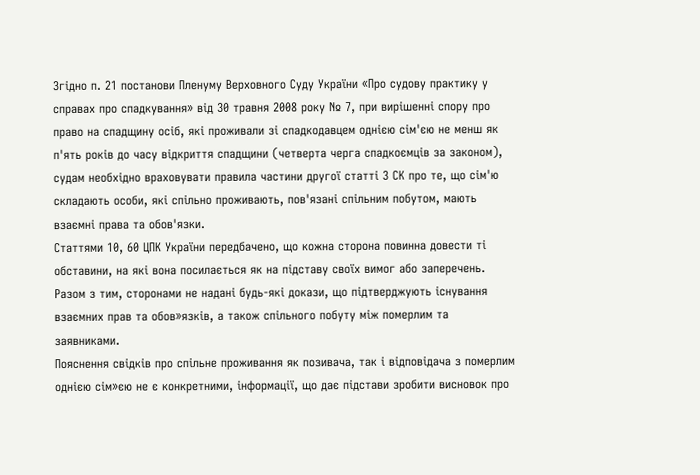Згідно п. 21 постанови Пленуму Верховного Суду України «Про судову практику у справах про спадкування» від 30 травня 2008 року № 7, при вирішенні спору про право на спадщину осіб, які проживали зі спадкодавцем однією сім'єю не менш як п'ять років до часу відкриття спадщини (четверта черга спадкоємців за законом), судам необхідно враховувати правила частини другої статті 3 СК про те, що сім'ю складають особи, які спільно проживають, пов'язані спільним побутом, мають взаємні права та обов'язки.
Статтями 10, 60 ЦПК України передбачено, що кожна сторона повинна довести ті обставини, на які вона посилається як на підставу своїх вимог або заперечень.
Разом з тим, сторонами не надані будь-які докази, що підтверджують існування взаємних прав та обов»язків, а також спільного побуту між померлим та заявниками.
Пояснення свідків про спільне проживання як позивача, так і відповідача з померлим однією сім»єю не є конкретними, інформації, що дає підстави зробити висновок про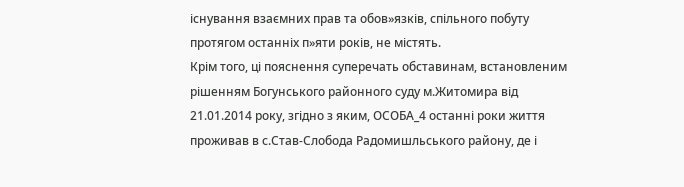існування взаємних прав та обов»язків, спільного побуту протягом останніх п»яти років, не містять.
Крім того, ці пояснення суперечать обставинам, встановленим рішенням Богунського районного суду м.Житомира від 21.01.2014 року, згідно з яким, ОСОБА_4 останні роки життя проживав в с.Став-Слобода Радомишльського району, де і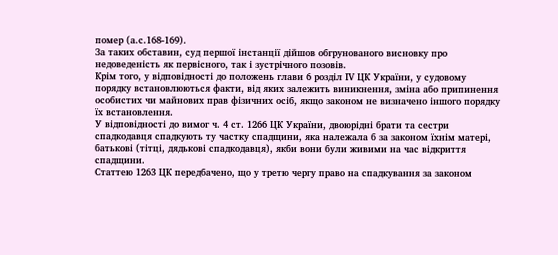помер (а.с.168-169).
За таких обставин, суд першої інстанції дійшов обгрунованого висновку про недоведеність як первісного, так і зустрічного позовів.
Крім того, у відповідності до положень глави 6 розділ ІV ЦК України, у судовому порядку встановлюються факти, від яких залежить виникнення, зміна або припинення особистих чи майнових прав фізичних осіб, якщо законом не визначено іншого порядку їх встановлення.
У відповідності до вимог ч. 4 ст. 1266 ЦК України, двоюрідні брати та сестри спадкодавця спадкують ту частку спадщини, яка належала б за законом їхнім матері, батькові (тітці, дядькові спадкодавця), якби вони були живими на час відкриття спадщини.
Статтею 1263 ЦК передбачено, що у третю чергу право на спадкування за законом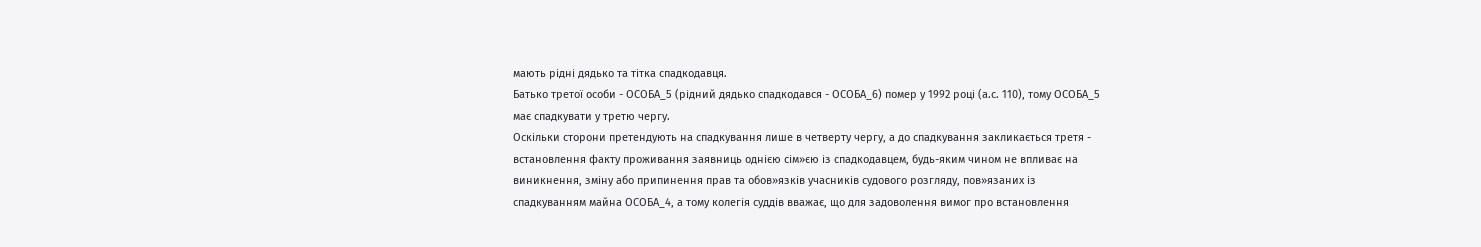мають рідні дядько та тітка спадкодавця.
Батько третої особи - ОСОБА_5 (рідний дядько спадкодався - ОСОБА_6) помер у 1992 році (а.с. 110), тому ОСОБА_5 має спадкувати у третю чергу.
Оскільки сторони претендують на спадкування лише в четверту чергу, а до спадкування закликається третя - встановлення факту проживання заявниць однією сім»єю із спадкодавцем, будь-яким чином не впливає на виникнення, зміну або припинення прав та обов»язків учасників судового розгляду, пов»язаних із спадкуванням майна ОСОБА_4, а тому колегія суддів вважає, що для задоволення вимог про встановлення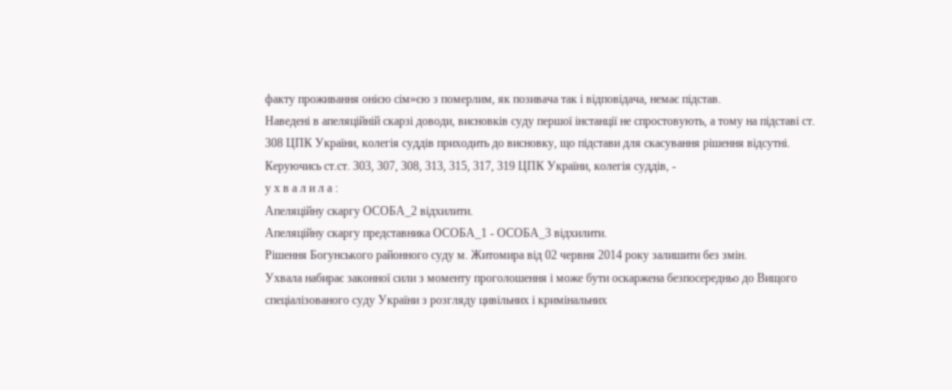факту проживання онією сім»єю з померлим, як позивача так і відповідача, немає підстав.
Наведені в апеляційній скарзі доводи, висновків суду першої інстанції не спростовують, а тому на підставі ст. 308 ЦПК України, колегія суддів приходить до висновку, що підстави для скасування рішення відсутні.
Керуючись ст.ст. 303, 307, 308, 313, 315, 317, 319 ЦПК України, колегія суддів, -
у х в а л и л а :
Апеляційну скаргу ОСОБА_2 відхилити.
Апеляційну скаргу представника ОСОБА_1 - ОСОБА_3 відхилити.
Рішення Богунського районного суду м. Житомира від 02 червня 2014 року залишити без змін.
Ухвала набирає законної сили з моменту проголошення і може бути оскаржена безпосередньо до Вищого спеціалізованого суду України з розгляду цивільних і кримінальних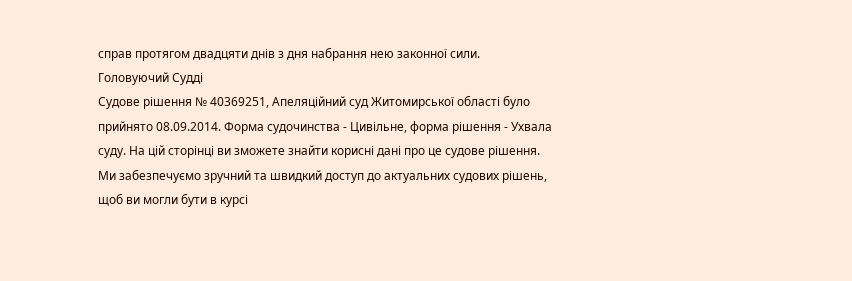справ протягом двадцяти днів з дня набрання нею законної сили.
Головуючий Судді
Судове рішення № 40369251, Апеляційний суд Житомирської області було прийнято 08.09.2014. Форма судочинства - Цивільне, форма рішення - Ухвала суду. На цій сторінці ви зможете знайти корисні дані про це судове рішення. Ми забезпечуємо зручний та швидкий доступ до актуальних судових рішень, щоб ви могли бути в курсі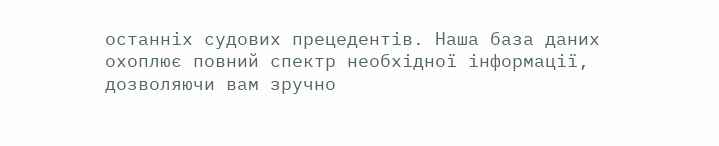останніх судових прецедентів. Наша база даних охоплює повний спектр необхідної інформації, дозволяючи вам зручно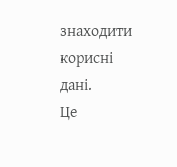знаходити корисні дані.
Це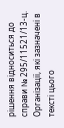рішення відноситься до справи № 295/11521/13-ц. Організації, які зазначені в тексті цього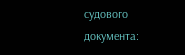судового документа: